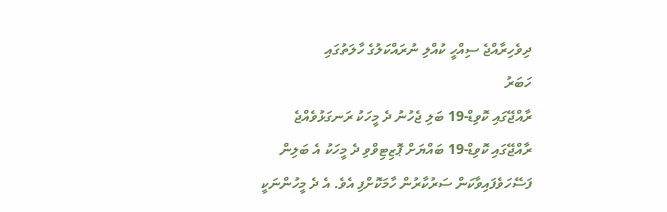ދިވެހިރާއްޖެ ސިއްހީ ކުއްލި ނުރައްކަލުގެ ހާލަތުގައި
ހަބަރު
ރާއްޖޭގައި ކޮވިޑް-19 ބަލި ޖެހުނު ދެ މީހަކު ރަނގަޅުވެއްޖެ
ރާއްޖޭގައި ކޮވިޑް-19 ބައްޔަށް ޕޮޒިޓިވްވި ދެ މީހަކު އެ ބަލިން ފަސޭހަވެފައިވާކަން ސަރުކާރުން ހާމަކޮށްފި އެވެ. އެ ދެ މީހުންނަކީ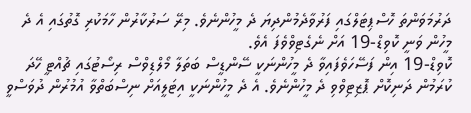ދަރުމަވަންތަ ހޮސްޕިޓަލްގައި ފަރުވާދެމުންދިޔަ ދެ މީހުންނެވެ. މިރޭ ސަރުކާރުން ހާމަކުރި ގޮތުގައި އެ ދެ މީހުން ވަނީ ކޮވިޑް-19 އަށް ނެގެޓިވްވެފަ އެވެ.
ކޮވިޑް-19 އިން ފަސޭހަވެފައިވާ ދެ މީހުންނަކީ ސޭންޑީސް ބަތަލާ މޯލްޑިވްސް ރިސޯޓުގައި ޗުއްޓީ ހޭދަ ކުރަމުން ދަނިކޮށް ޕޮޒިޓިވްވި ދެ މީހުންނެވެ. އެ ދެ މީހުންނަކީ އިޓަލީއަށް ނިސްބަތްވާ އުމުރުން ދުވަސްވީ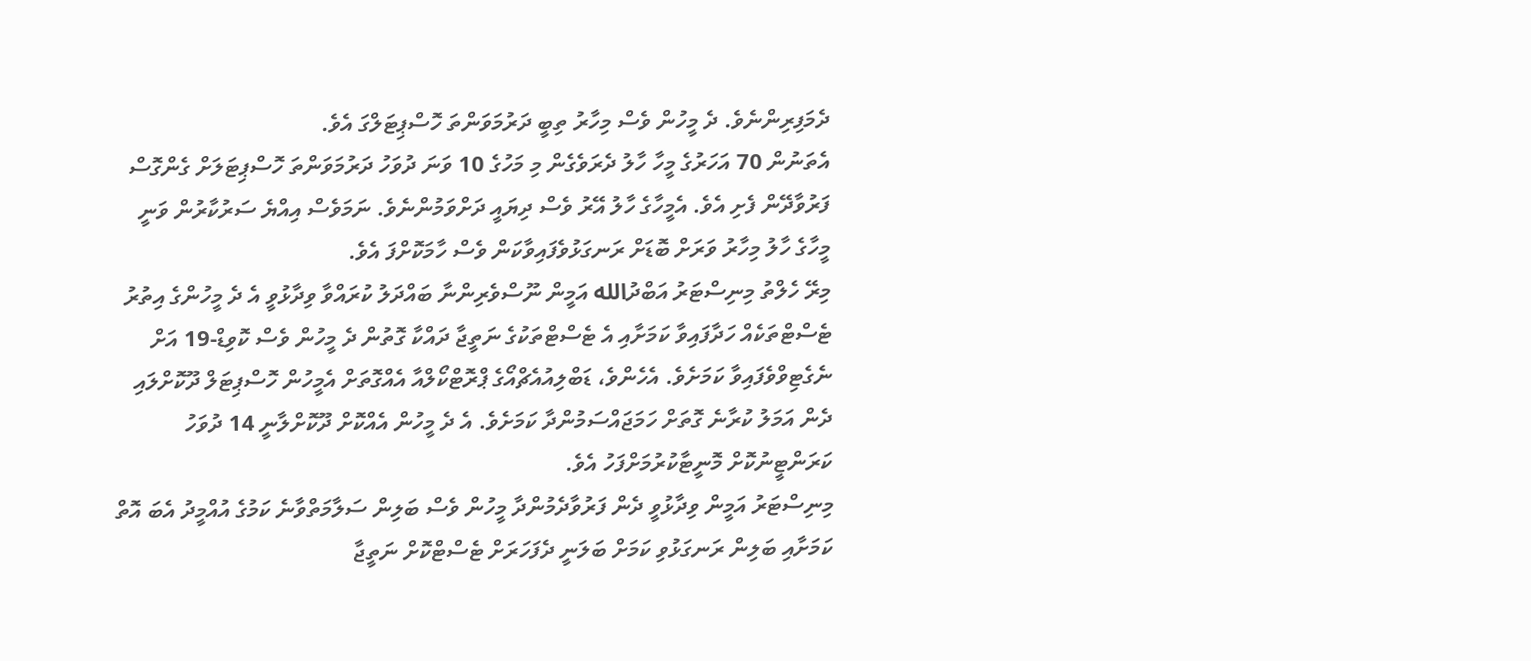ދެމަފިރިންނެވެ. ދެ މީހުން ވެސް މިހާރު ތިބީ ދަރުމަވަންތަ ހޮސްޕިޓަލްގަ އެވެ.
އެތަނުން 70 އަހަރުގެ މީހާ ހާލު ދެރަވެގެން މި މަހުގެ 10 ވަނަ ދުވަހު ދަރުމަވަންތަ ހޮސްޕިޓަލަށް ގެންގޮސް ފަރުވާދޭން ފެށި އެވެ. އެމީހާގެ ހާލު އޭރު ވެސް ދިޔައީ ދަށްވަމުންނެވެ. ނަމަވެސް އިއްޔެ ސަރުކާރުން ވަނީ މީހާގެ ހާލު މިހާރު ވަރަށް ބޮޑަށް ރަނގަޅުވެފައިވާކަން ވެސް ހާމަކޮށްފަ އެވެ.
މިރޭ ހެލްތު މިނިސްޓަރު އަބްދުالله އަމީން ނޫސްވެރިންނާ ބައްދަލު ކުރައްވާ ވިދާޅުވީ އެ ދެ މީހުންގެ އިތުރު ޓެސްޓްތަކެއް ހަދާފައިވާ ކަމަށާއި އެ ޓެސްޓްތަކުގެ ނަތީޖާ ދައްކާ ގޮތުން ދެ މީހުން ވެސް ކޮވިޑް-19 އަށް ނެގެޓިވްވެފައިވާ ކަމަށެވެ. އެހެންވެ، ޑަބްލިއުއެޗްއޯގެ ޕްރޮޓްކޯލްއާ އެއްގޮތަށް އެމީހުން ހޮސްޕިޓަލް ދޫކޮށްލައި ދެން އަމަލު ކުރާނެ ގޮތަށް ހަމަޖައްސަމުންދާ ކަމަށެވެ. އެ ދެ މީހުން އެއްކޮށް ދޫކޮށްލާނީ 14 ދުވަހު ކަރަންޓީނުކޮށް މޮނީޓާކުރުމަށްފަހު އެވެ.
މިނިސްޓަރު އަމީން ވިދާޅުވީ ދެން ފަރުވާދެމުންދާ މީހުން ވެސް ބަލިން ސަލާމަތްވާނެ ކަމުގެ އުއްމީދު އެބަ އޮތް ކަމަށާއި ބަލިން ރަނގަޅުވި ކަމަށް ބަލަނީ ދެފަހަރަށް ޓެސްޓްކޮށް ނަތީޖާ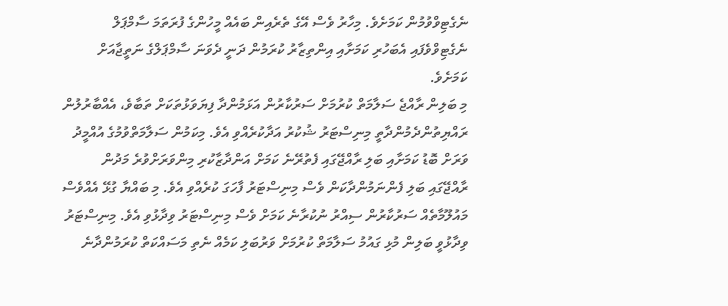ނެގެޓިވްވުމުން ކަމަށެވެ. މިހާރު ވެސް އޭގެ ތެރެއިން ބައެއް މީހުންގެ ފުރަތަމަ ސާމްޕަލް ނެގެޓިވްވެފައި އެބަހުރި ކަމަށާއި އިންތިޒާރު ކުރަމުން ދަނީ ދެވަނަ ސާމްޕަލްގެ ނަތީޖާއަށް ކަމަށެވެ.
މި ބަލިން ރާއްޖެ ސަލާމަތް ކުރުމަށް ސަރުކާރުން އަޅަމުންދާ ފިޔަވަޅުތަކަށް ތަބާވެ، އެއްބާރުލުން ރައްޔިތުންދެމުންދާތީ މިނިސްޓަރު ޝުކުރު އަދާކުރެއްވި އެވެ. މިކަމުން ސަލާމަތްވުމުގެ އުއްމީދު ވަރަށް ބޮޑު ކަމަށާއި ބަލި ރާއްޖޭގައި ފެތުރޭނެ ކަމަށް އަންދާޒާކުރި މިންވަރަށްވުރެ މަދުން ރާއްޖޭގައި ބަލި ފެންނަމުންދާކަން ވެސް މިނިސްޓަރު ފާހަގަ ކުރެއްވި އެވެ. މި ބައްޔާ ގުޅޭ އެއްވެސް މައުލޫމާތެއް ސަރުކާރުން ސިއްރު ނުކުރާނެ ކަމަށް ވެސް މިނިސްޓަރު ވިދާޅުވި އެވެ. މިނިސްޓަރު ވިދާޅުވީ ބަލިން މުޅި ގައުމު ސަލާމަތް ކުރުމަށް ވަރުބަލި ކަމެއް ނެތި މަސައްކަތް ކުރަމުންދާނެ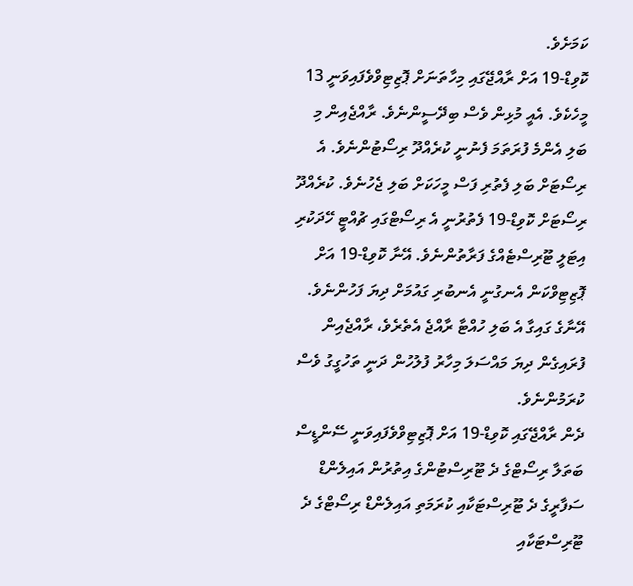ކަމަށެވެ.
ކޮވިޑް-19 އަށް ރާއްޖޭގައި މިހާތަނަށް ޕޮޒިޓިވްވެފައިވަނީ 13 މީހެކެވެ. އެއީ މުޅިން ވެސް ބިދޭސީންނެވެ. ރާއްޖެއިން މި ބަލި އެންމެ ފުރަތަމަ ފެނުނީ ކުރެއްދޫ ރިސޯޓުންނެވެ. އެ ރިސޯޓަށް ބަލި ފެތުރި ފަސް މީހަކަށް ބަލި ޖެހުނެވެ. ކުރެއްދޫ ރިސޯޓަށް ކޮވިޑް-19 ފެތުރުނީ އެ ރިސޯޓްގައި ޗުއްޓީ ހޭދަކުރި އިޓަލީ ޓޫރިސްޓެއްގެ ފަރާތުންނެވެ. އޭނާ ކޮވިޑް-19 އަށް ޕޮޒިޓިވްކަން އެނގުނީ އެނބުރި ގައުމަށް ދިޔަ ފަހުންނެވެ. އޭނާގެ ގައިގާ އެ ބަލި ހުއްޓާ ރާއްޖެ އެތެރެވެ، ރާއްޖެއިން ފުރައިގެން ދިޔަ މައްސަލަ މިހާރު ފުލުހުން ދަނީ ތަހުގީގު ވެސް ކުރަމުންނެވެ.
ދެން ރާއްޖޭގައި ކޮވިޑް-19 އަށް ޕޮޒިޓިވްވެފައިވަނީ ސޭންޑީސް ބަތަލާ ރިސޯޓްގެ ދެ ޓޫރިސްޓުންގެ އިތުރުން އައިލެންޑް ސަފާރީގެ ދެ ޓޫރިސްޓަކާއި ކުރަމަތި އައިލެންޑް ރިސޯޓްގެ ދެ ޓޫރިސްޓަކާއި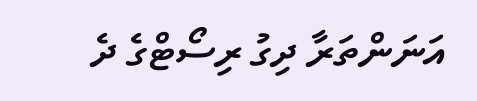އަނަންތަރާ ދިގު ރިސޯޓްގެ ދެ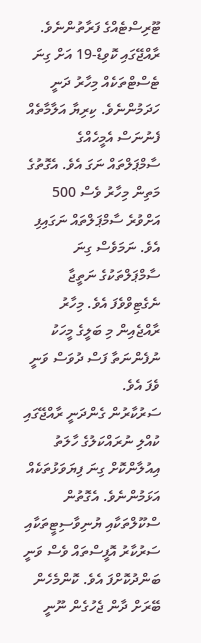ޓޫރިސްޓެއްގެ ފަރާތުންނެވެ.
ރާއްޖޭގައި ކޮވިޑް-19 އަށް ގިނަ ޓެސްޓްތަކެއް މިހާރު ދަނީ ހަދަމުންނެވެ. ކިރިޔާ އަލާމާތެއް ފެނުނަސް އެމީހެއްގެ ސާމްޕަލްތައް ނަގަ އެވެ. އެގޮތުގެ މަތިން މިހާރު ވެސް 500 އަށްވުރެ ސާމްޕަލްތައް ނަގައިފި އެވެ. ނަމަވެސް ގިނަ ސާމްޕަލްތަކުގެ ނަތީޖާ ނެގެޓިވްވެފަ އެވެ. މިހާރު ރާއްޖެއިން މި ބަލީގެ މީހަކު ނުފެންނަތާ ފަސް ދުވަސް ވަނީ ވެފަ އެވެ.
ސަރުކާރުން ގެންދަނީ ރާއްޖޭގައި ކުއްލި ނުރައްކަލުގެ ހާލަތު އިއުލާންކޮށް ގިނަ ފިޔަވަޅުތަކެއް އަޅަމުންނެވެ. އެގޮތުން ސްކޫލްތަކާއި ޔުނިވާސިޓީތަކާއި ސަރުކާރު އޮފީސްތައް ވެސް ވަނީ ބަންދުކޮށްފަ އެވެ. ކޮންމެހެން ބޭރަށް ދާން ޖެހުގެން ނޫނީ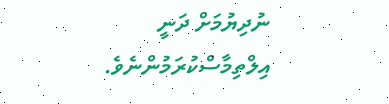ނުދިޔުމަށް ދަނީ އިލްތިމާސްކުރަމުންނެވެ.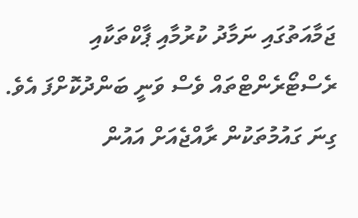ޖަމާއަތުގައި ނަމާދު ކުރުމާއި ޕާކްތަކާއި ރެސްޓޯރެންޓްތައް ވެސް ވަނީ ބަންދުކޮށްފަ އެވެ.
ގިނަ ގައުމުތަކުން ރާއްޖެއަށް އައުން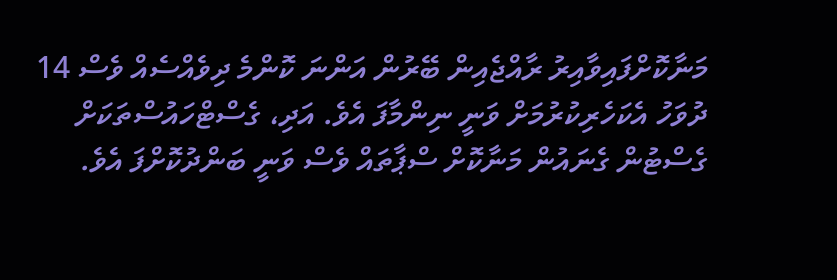މަނާކޮށްފައިވާއިރު ރާއްޖެއިން ބޭރުން އަންނަ ކޮންމެ ދިވެއްސެއް ވެސް 14 ދުވަހު އެކަހެރިކުރުމަށް ވަނީ ނިންމާފަ އެވެ. އަދި، ގެސްޓްހައުސްތަކަށް ގެސްޓުން ގެނައުން މަނާކޮށް ސްޕާތައް ވެސް ވަނީ ބަންދުކޮށްފަ އެވެ.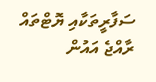ސަފާރީތަކާއި ޔޮޓްތައް ރާއްޖެ އައުން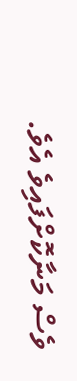ވެސް މަނާކޮށްފައިވެ އެވެ.